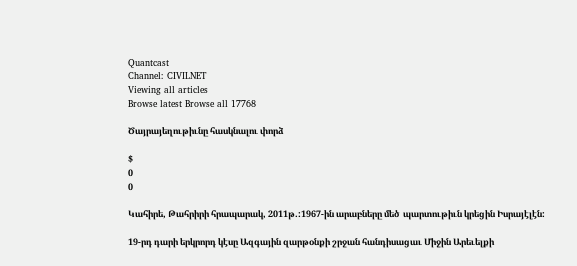Quantcast
Channel: CIVILNET
Viewing all articles
Browse latest Browse all 17768

Ծայրայեղութիւնը հասկնալու փորձ

$
0
0

Կահիրե, Թահրիրի հրապարակ, 2011թ.:1967-ին արաբները մեծ  պարտութիւն կրեցին Իսրայէլէն:

19-րդ դարի երկրորդ կէսը Ազգային զարթօնքի շրջան հանդիսացաւ Միջին Արեւելքի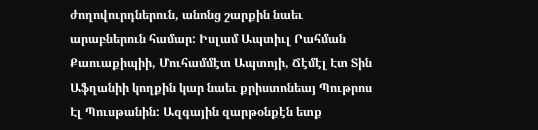ժողովուրդներուն, անոնց շարքին նաեւ արաբներուն համար: Իսլամ Ապտիւլ Րահման Քաուաքիպիի, Մուհամմէտ Ապտոյի, Ճէմէլ Էտ Տին Աֆղանիի կողքին կար նաեւ քրիստոնեայ Պութրոս Էլ Պուսթանին: Ազգային զարթօնքէն ետք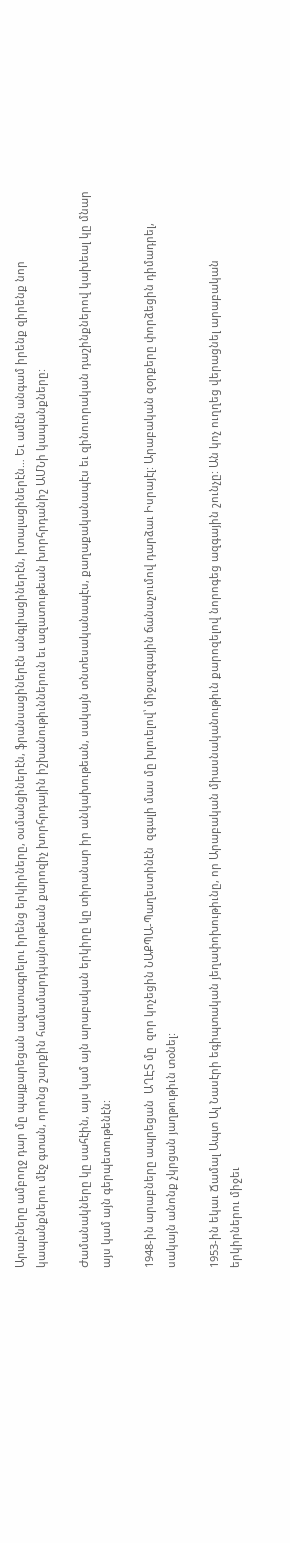Արաբները ամբողջ դար մը պայքարեցան ազատագրելու իրենց երկիրները, օսմանցիներէն, ֆրանսացիներէն անգլիացիներէն, իտալացիներէն… Եւ ամէն անգամ իրենք զիրենք նոր կապանքներու մէջ գտան, որոնց շարքին համամարդկայնութեան քարոզիչ խորհրդային իշխանութիւններուն եւ ազատութեան խորհրդանիշ ԱՄՆի կապանքները:

Ժամանակները կը սահէին, այս կամ այն արաբական երկիրը կը տիրանար իր անկախութեան, սակայն տնտեսականապէս, քաղաքականապէս եւ զինուորական դաշինքներով կախեալ կը մնար այս կամ այն գերպետութենէն:

1948-ին արաբները ապրեցան  ԱՂԷՏ մը  զոր կոչեցին ՆԱՔՊԱ-Պաղեստինէն  զգալի մաս մը խլուելով՝ միջազգային ճանաչումով դարձաւ Իսրայէլ: Արաբական զօրքերը փորձեցին դիմադրել, սակայն անոնք չկրցան յաղթութիւն տօնել:

1953-ին եկաւ Ճամալ Ապտ Ալ Նասէրի եգիպտական յեղափոխութիւնը, որ Արաբական միասնականութիւն քարոզելով նորոգեց ազգային շունչը: Ան կոչ ուղղեց վերացնել արաբական երկիրներու միջեւ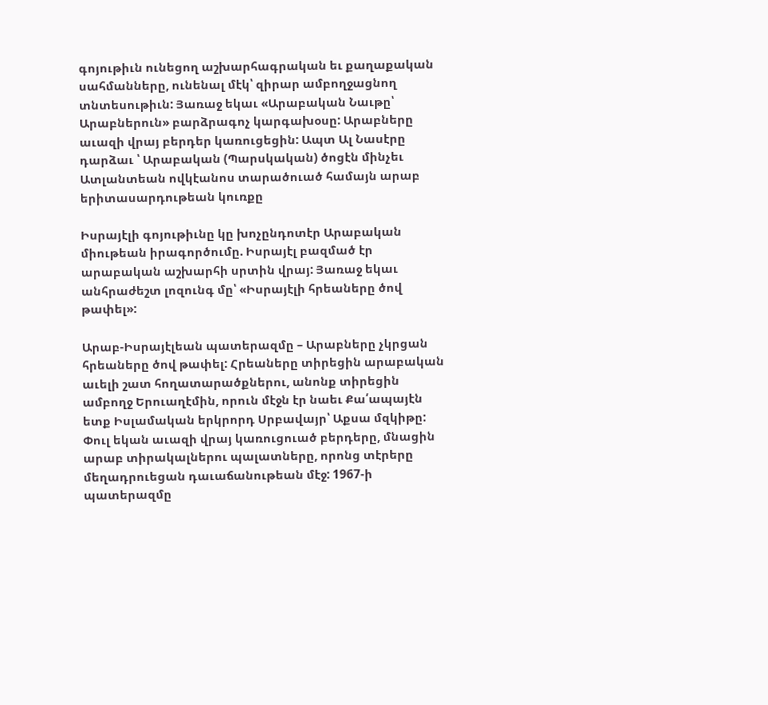գոյութիւն ունեցող աշխարհագրական եւ քաղաքական սահմանները, ունենալ մէկ՝ զիրար ամբողջացնող տնտեսութիւն: Յառաջ եկաւ «Արաբական Նաւթը՝ Արաբներուն» բարձրագոչ կարգախօսը: Արաբները աւազի վրայ բերդեր կառուցեցին: Ապտ Ալ Նասէրը դարձաւ ՝ Արաբական (Պարսկական) ծոցէն մինչեւ Ատլանտեան ովկէանոս տարածուած համայն արաբ երիտասարդութեան կուռքը

Իսրայէլի գոյութիւնը կը խոչընդոտէր Արաբական միութեան իրագործումը. Իսրայէլ բազմած էր արաբական աշխարհի սրտին վրայ: Յառաջ եկաւ անհրաժեշտ լոզունգ մը՝ «Իսրայէլի հրեաները ծով թափել»:

Արաբ-Իսրայէլեան պատերազմը – Արաբները չկրցան հրեաները ծով թափել: Հրեաները տիրեցին արաբական աւելի շատ հողատարածքներու, անոնք տիրեցին ամբողջ Երուաղէմին, որուն մէջն էր նաեւ Քա՛ապայէն ետք Իսլամական երկրորդ Սրբավայր՝ Աքսա մզկիթը: Փուլ եկան աւազի վրայ կառուցուած բերդերը, մնացին արաբ տիրակալներու պալատները, որոնց տէրերը մեղադրուեցան դաւաճանութեան մէջ: 1967-ի պատերազմը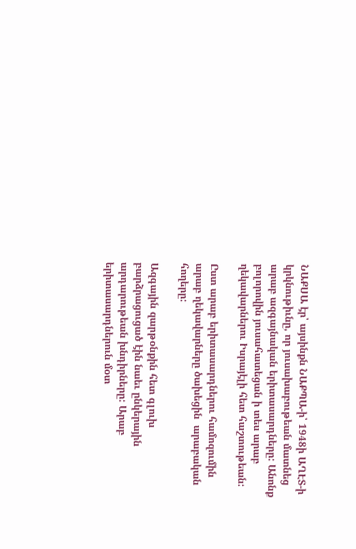ՆԱՔՍԱ էր՝ այսինքն ՆԱՔՊԱ-ի՝ 1948ի ԱՂԷՏ-ի կրկնութիւնը, որ յուսախաբութեան մատնեց արաբ ազգայնական երիտասարդները: Անոնք բոլորովին յուսահատեցան ի տես արաբ ղեկավարներու Իսրայէլի հետ հաշտութեան:

Ըստ արաբ երիտասարդներու համոզումին արաբ ղեկավարները ծախեցին  արաբական հողերը:

Ազգային զարթօնքին հետ գլուխ  բարձրացուցած էին նաեւ ընկերային արդարութեան խնդիրները: Արաբ երիտասարդներուն մօտ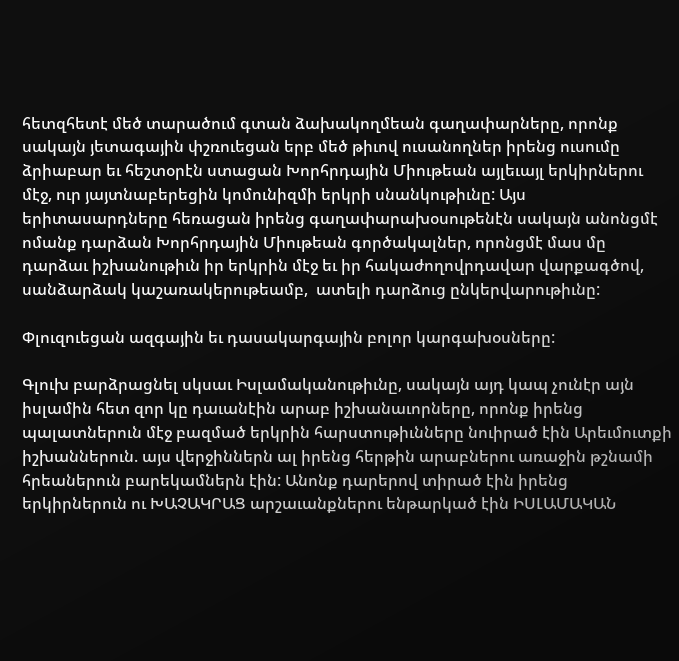հետզհետէ մեծ տարածում գտան ձախակողմեան գաղափարները, որոնք սակայն յետագային փշռուեցան երբ մեծ թիւով ուսանողներ իրենց ուսումը ձրիաբար եւ հեշտօրէն ստացան Խորհրդային Միութեան այլեւայլ երկիրներու մէջ, ուր յայտնաբերեցին կոմունիզմի երկրի սնանկութիւնը: Այս երիտասարդները հեռացան իրենց գաղափարախօսութենէն սակայն անոնցմէ ոմանք դարձան Խորհրդային Միութեան գործակալներ, որոնցմէ մաս մը դարձաւ իշխանութիւն իր երկրին մէջ եւ իր հակաժողովրդավար վարքագծով, սանձարձակ կաշառակերութեամբ,  ատելի դարձուց ընկերվարութիւնը:

Փլուզուեցան ազգային եւ դասակարգային բոլոր կարգախօսները:

Գլուխ բարձրացնել սկսաւ Իսլամականութիւնը, սակայն այդ կապ չունէր այն իսլամին հետ զոր կը դաւանէին արաբ իշխանաւորները, որոնք իրենց պալատներուն մէջ բազմած երկրին հարստութիւնները նուիրած էին Արեւմուտքի իշխաններուն. այս վերջիններն ալ իրենց հերթին արաբներու առաջին թշնամի հրեաներուն բարեկամներն էին: Անոնք դարերով տիրած էին իրենց երկիրներուն ու ԽԱՉԱԿՐԱՑ արշաւանքներու ենթարկած էին ԻՍԼԱՄԱԿԱՆ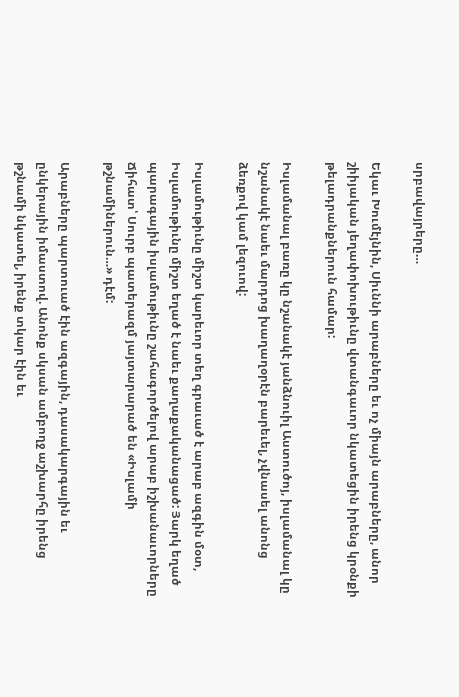սրբավայրերը…

Եկաւ Խումէյնին, Սիւննի արաբները եւ ոչ միայն արաբները, անոր շիիյական յեղափոխութիւնը վտանգաւոր նկատեցին իրենց կրօնքի թելադրանքներուն համար:

Իսլամանալ բառը կը նշանակէ յանձնուիլ Աստուծոյ, իսլամանալ կը նշանակէ նաեւ մարդոց խաղաղօրէն բարեւել, չվնասել անոնց ձեռքով կամ լեզուով:

Իսլամութիւնը միշտ կարեւոր տեղ գրաւած է արաբ ազգին մօտ, Իսլամութիւնը միշտ եղած է նաեւ քաղաքականացած: Յարկ եղած պարագային իսլամութիւնը շահագործելով արաբ իշխանաւորները Ճիհատ՝ Սուրբ պատերազմ յայտարարած են «Իսլամի թշնամիներուն…» դէմ:

Արաբները պարտուած էին ազգային, դասակարգային եւ ընկերային իմաստով. Անոնք սկսան ամբողջ աշխարհը իրենց թշնամի նկատել, իրենք տկար էին եւ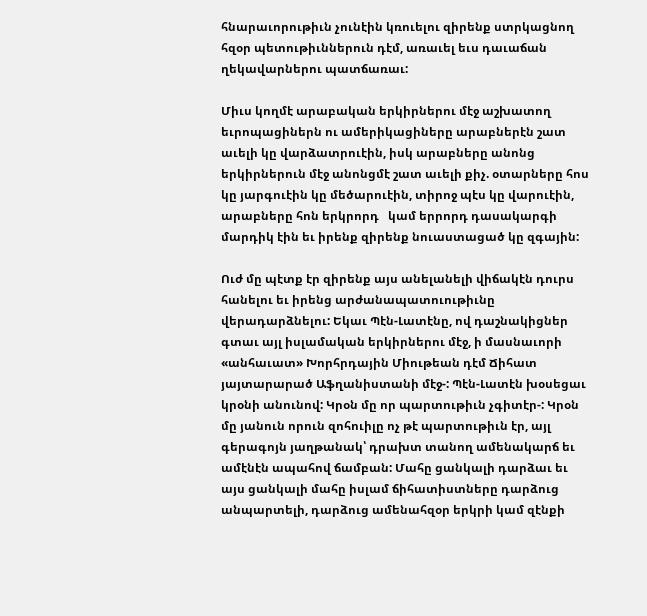հնարաւորութիւն չունէին կռուելու զիրենք ստրկացնող հզօր պետութիւններուն դէմ, առաւել եւս դաւաճան ղեկավարներու պատճառաւ:

Միւս կողմէ արաբական երկիրներու մէջ աշխատող եւրոպացիներն ու ամերիկացիները արաբներէն շատ աւելի կը վարձատրուէին, իսկ արաբները անոնց երկիրներուն մէջ անոնցմէ շատ աւելի քիչ. օտարները հոս կը յարգուէին կը մեծարուէին, տիրոջ պէս կը վարուէին, արաբները հոն երկրորդ   կամ երրորդ դասակարգի մարդիկ էին եւ իրենք զիրենք նուաստացած կը զգային:

Ուժ մը պէտք էր զիրենք այս անելանելի վիճակէն դուրս հանելու եւ իրենց արժանապատուութիւնը վերադարձնելու: Եկաւ Պէն-Լատէնը, ով դաշնակիցներ գտաւ այլ իսլամական երկիրներու մէջ, ի մասնաւորի «անհաւատ» Խորհրդային Միութեան դէմ Ճիհատ յայտարարած Աֆղանիստանի մէջ-: Պէն-Լատէն խօսեցաւ կրօնի անունով: Կրօն մը որ պարտութիւն չգիտէր-: Կրօն մը յանուն որուն զոհուիլը ոչ թէ պարտութիւն էր, այլ գերագոյն յաղթանակ՝ դրախտ տանող ամենակարճ եւ ամէնէն ապահով ճամբան: Մահը ցանկալի դարձաւ եւ այս ցանկալի մահը իսլամ ճիհատիստները դարձուց անպարտելի, դարձուց ամենահզօր երկրի կամ զէնքի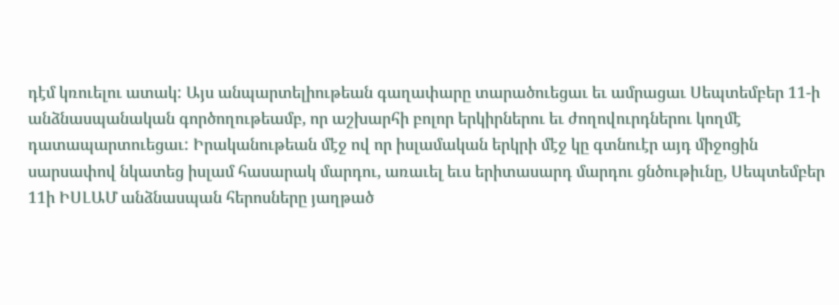դէմ կռուելու ատակ: Այս անպարտելիութեան գաղափարը տարածուեցաւ եւ ամրացաւ Սեպտեմբեր 11-ի անձնասպանական գործողութեամբ, որ աշխարհի բոլոր երկիրներու եւ ժողովուրդներու կողմէ դատապարտուեցաւ: Իրականութեան մէջ ով որ իսլամական երկրի մէջ կը գտնուէր այդ միջոցին սարսափով նկատեց իսլամ հասարակ մարդու, առաւել եւս երիտասարդ մարդու ցնծութիւնը, Սեպտեմբեր 11ի ԻՍԼԱՄ անձնասպան հերոսները յաղթած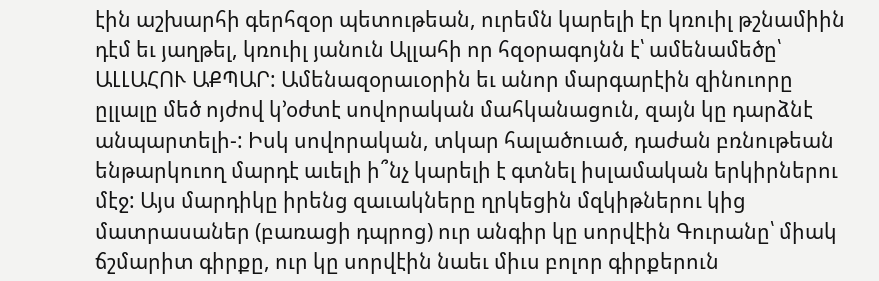էին աշխարհի գերհզօր պետութեան, ուրեմն կարելի էր կռուիլ թշնամիին դէմ եւ յաղթել, կռուիլ յանուն Ալլահի որ հզօրագոյնն է՝ ամենամեծը՝ ԱԼԼԱՀՈՒ ԱՔՊԱՐ: Ամենազօրաւօրին եւ անոր մարգարէին զինուորը ըլլալը մեծ ոյժով կ’օժտէ սովորական մահկանացուն, զայն կը դարձնէ անպարտելի-: Իսկ սովորական, տկար հալածուած, դաժան բռնութեան ենթարկուող մարդէ աւելի ի՞նչ կարելի է գտնել իսլամական երկիրներու մէջ: Այս մարդիկը իրենց զաւակները ղրկեցին մզկիթներու կից մատրասաներ (բառացի դպրոց) ուր անգիր կը սորվէին Գուրանը՝ միակ ճշմարիտ գիրքը, ուր կը սորվէին նաեւ միւս բոլոր գիրքերուն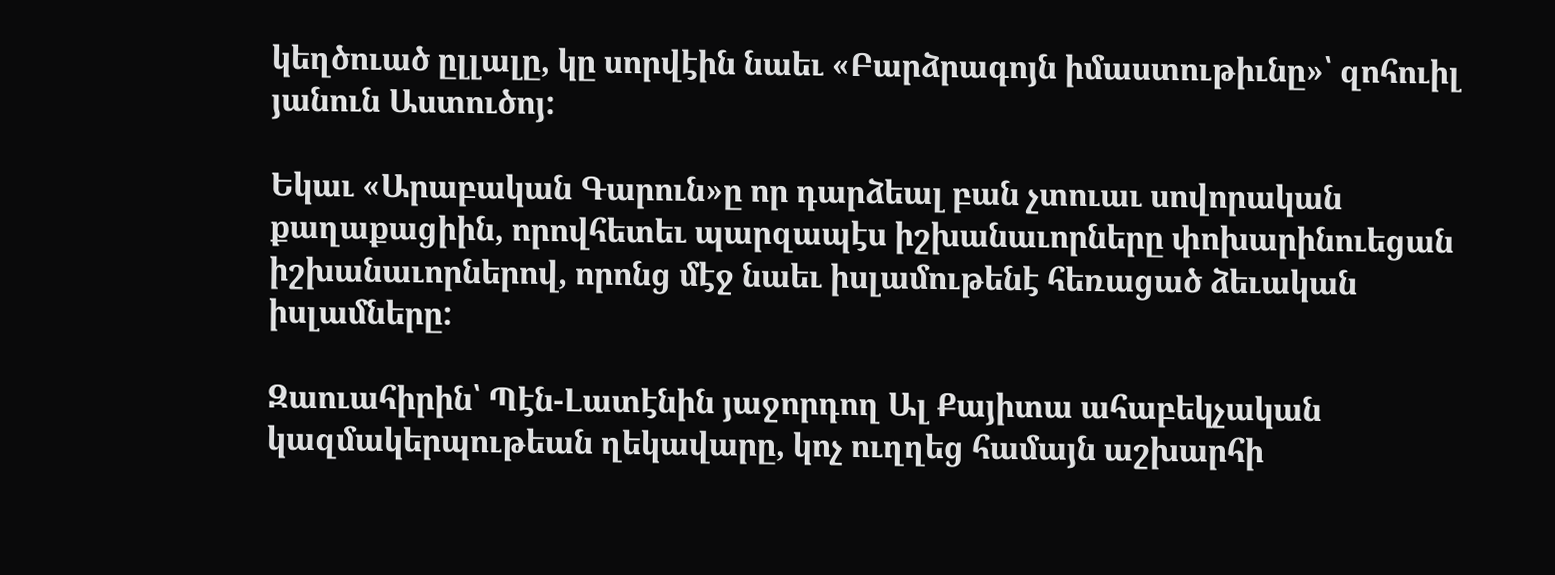կեղծուած ըլլալը, կը սորվէին նաեւ «Բարձրագոյն իմաստութիւնը»՝ զոհուիլ յանուն Աստուծոյ:

Եկաւ «Արաբական Գարուն»ը որ դարձեալ բան չտուաւ սովորական քաղաքացիին, որովհետեւ պարզապէս իշխանաւորները փոխարինուեցան իշխանաւորներով, որոնց մէջ նաեւ իսլամութենէ հեռացած ձեւական իսլամները:

Զաուահիրին՝ Պէն-Լատէնին յաջորդող Ալ Քայիտա ահաբեկչական կազմակերպութեան ղեկավարը, կոչ ուղղեց համայն աշխարհի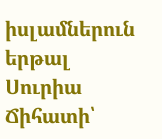իսլամներուն երթալ Սուրիա Ճիհատի՝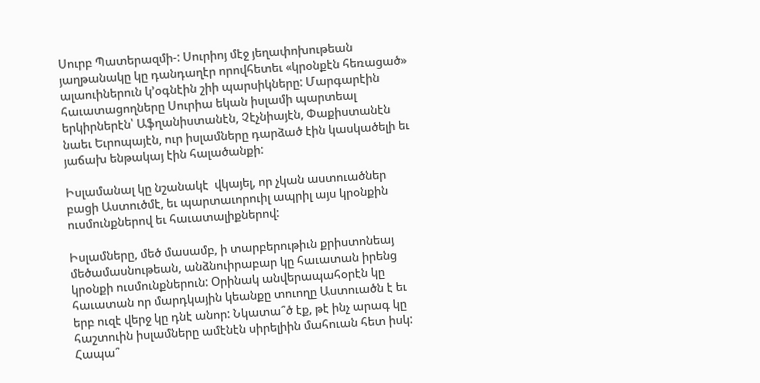Սուրբ Պատերազմի-: Սուրիոյ մէջ յեղափոխութեան յաղթանակը կը դանդաղէր որովհետեւ «կրօնքէն հեռացած» ալաուիներուն կ’օգնէին շիի պարսիկները: Մարգարէին հաւատացողները Սուրիա եկան իսլամի պարտեալ երկիրներէն՝ Աֆղանիստանէն, Չէչնիայէն, Փաքիստանէն նաեւ Եւրոպայէն, ուր իսլամները դարձած էին կասկածելի եւ յաճախ ենթակայ էին հալածանքի:

Իսլամանալ կը նշանակէ  վկայել, որ չկան աստուածներ բացի Աստուծմէ, եւ պարտաւորուիլ ապրիլ այս կրօնքին ուսմունքներով եւ հաւատալիքներով:

Իսլամները, մեծ մասամբ, ի տարբերութիւն քրիստոնեայ մեծամասնութեան, անձնուիրաբար կը հաւատան իրենց կրօնքի ուսմունքներուն: Օրինակ անվերապահօրէն կը հաւատան որ մարդկային կեանքը տուողը Աստուածն է եւ երբ ուզէ վերջ կը դնէ անոր: Նկատա՞ծ էք, թէ ինչ արագ կը հաշտուին իսլամները ամէնէն սիրելիին մահուան հետ իսկ: Հապա՞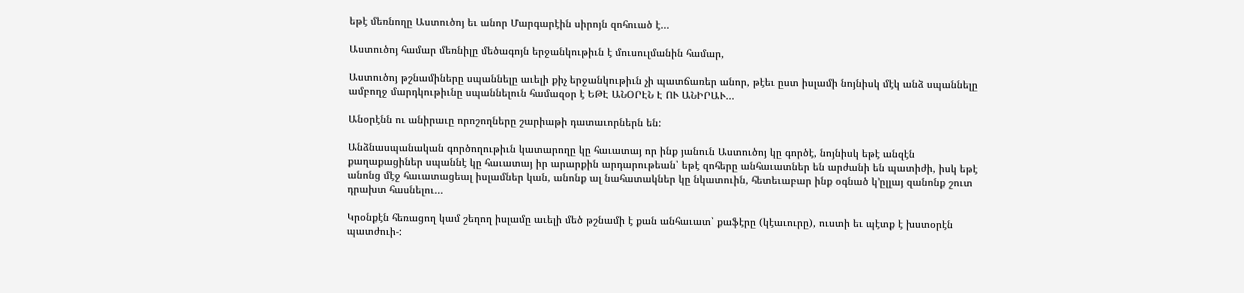եթէ մեռնողը Աստուծոյ եւ անոր Մարգարէին սիրոյն զոհուած է…

Աստուծոյ համար մեռնիլը մեծագոյն երջանկութիւն է մուսուլմանին համար,

Աստուծոյ թշնամիները սպաննելը աւելի քիչ երջանկութիւն չի պատճառեր անոր, թէեւ ըստ իսլամի նոյնիսկ մէկ անձ սպաննելը ամբողջ մարդկութիւնը սպաննելուն համազօր է ԵԹԷ ԱՆՕՐԷՆ Է ՈՒ ԱՆԻՐԱՒ…

Անօրէնն ու անիրաւը որոշողները շարիաթի դատաւորներն են:

Անձնասպանական գործողութիւն կատարողը կը հաւատայ որ ինք յանուն Աստուծոյ կը գործէ, նոյնիսկ եթէ անզէն քաղաքացիներ սպաննէ կը հաւատայ իր արարքին արդարութեան՝ եթէ զոհերը անհաւատներ են արժանի են պատիժի, իսկ եթէ անոնց մէջ հաւատացեալ իսլամներ կան, անոնք ալ նահատակներ կը նկատուին, հետեւաբար ինք օգնած կ’ըլլայ զանոնք շուտ դրախտ հասնելու…

Կրօնքէն հեռացող կամ շեղող իսլամը աւելի մեծ թշնամի է քան անհաւատ՝ քաֆէրը (կէաւուրը), ուստի եւ պէտք է խստօրէն պատժուի-: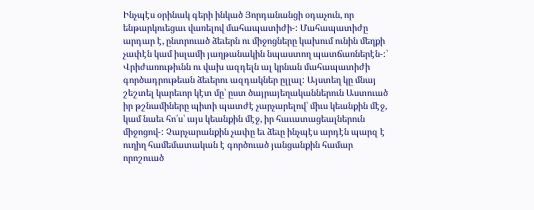Ինչպէս օրինակ գերի ինկած Յորդանանցի օդաչուն, որ ենթարկուեցաւ վառելով մահապատիժի-: Մահապատիժը արդար է, ընտրուած ձեւերն ու միջոցները կախում ունին մեղքի չափէն կամ իսլամի յաղթանակին նպաստող պատճառներէն-:՝ Վրիժառութիւնն ու վախ ազդելն ալ կրնան մահապատիժի գործադրութեան ձեւերու ազդակներ ըլլալ: Այստեղ կը մնայ շեշտել կարեւոր կէտ մը՝ ըստ ծայրայեղականներուն Աստուած իր թշնամիները պիտի պատժէ չարչարելով՝ միւս կեանքին մէջ, կամ նաեւ հո՛ս՝ այս կեանքին մէջ, իր հաւատացեալներուն միջոցով-: Չարչարանքին չափը եւ ձեւը ինչպէս արդէն պարզ է ուղիղ համեմատական է գործուած յանցանքին համար որոշուած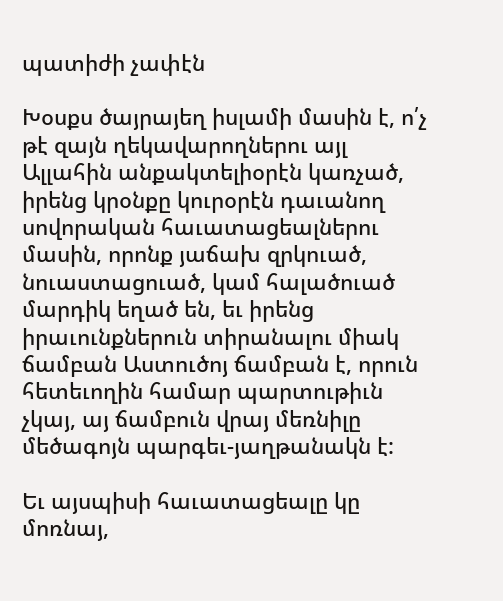պատիժի չափէն

Խօսքս ծայրայեղ իսլամի մասին է, ո՛չ թէ զայն ղեկավարողներու այլ Ալլահին անքակտելիօրէն կառչած, իրենց կրօնքը կուրօրէն դաւանող սովորական հաւատացեալներու մասին, որոնք յաճախ զրկուած, նուաստացուած, կամ հալածուած մարդիկ եղած են, եւ իրենց իրաւունքներուն տիրանալու միակ ճամբան Աստուծոյ ճամբան է, որուն հետեւողին համար պարտութիւն չկայ, այ ճամբուն վրայ մեռնիլը մեծագոյն պարգեւ-յաղթանակն է:

Եւ այսպիսի հաւատացեալը կը մոռնայ,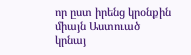որ ըստ իրենց կրօնքին միայն Աստուած կրնայ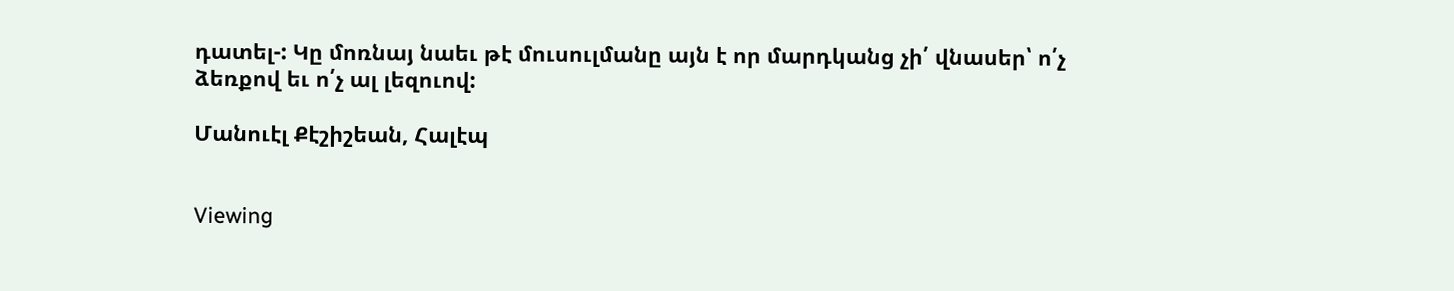դատել-: Կը մոռնայ նաեւ թէ մուսուլմանը այն է որ մարդկանց չի՛ վնասեր՝ ո՛չ ձեռքով եւ ո՛չ ալ լեզուով:

Մանուէլ Քէշիշեան, Հալէպ


Viewing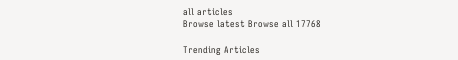all articles
Browse latest Browse all 17768

Trending Articles